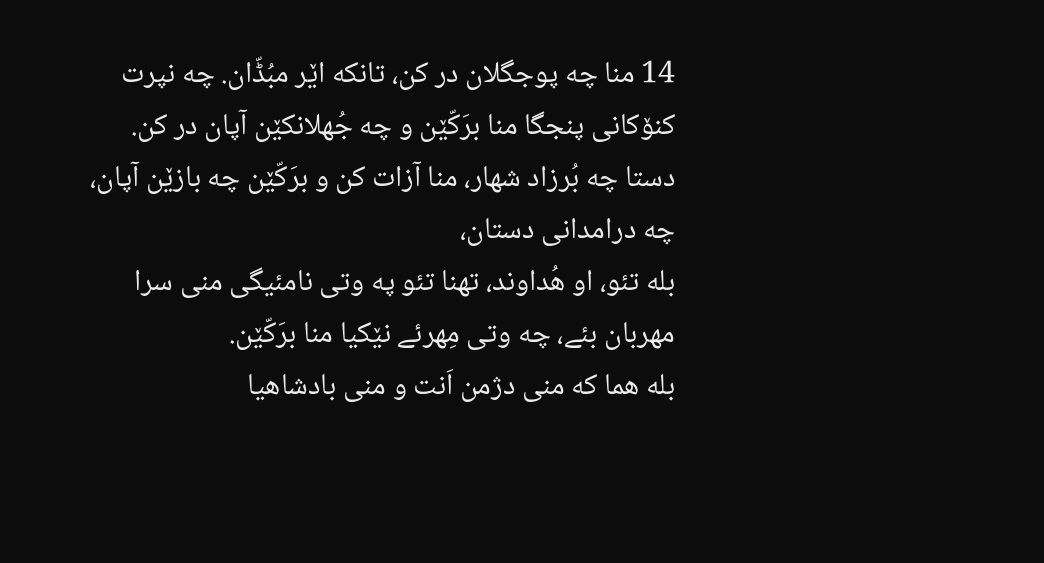14 منا چه پوجگلان در کن، تانکه اێر مبُڈّان. چه نپرت کنۆکانی پنجگا منا برَکّێن و چه جُهلانکێن آپان در کن.
دستا چه بُرزاد شهار، منا آزات کن و برَکّێن چه بازێن آپان، چه درامدانی دستان،
بله تئو، او هُداوند، تهنا تئو په وتی نامئیگی منی سرا مهربان بئے، چه وتی مِهرئے نێکیا منا برَکّێن.
بله هما که منی دژمن اَنت و منی بادشاهیا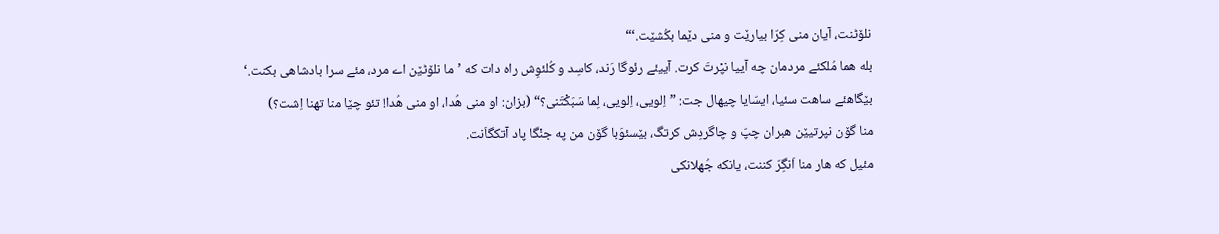نلۆٹنت، آیان منی کِرّا بیارێت و منی دێما بکُشێت.‘“
بله هما مُلکئے مردمان چه آییا نپْرتَ کرت. آییئے رئوگا رَند، کاسِد و کُلئوِش راه دات که ’ما نلۆٹێن اے مرد، مئے سرا بادشاهی بکنت.‘
بێگاهئے ساهت سئیا، ایسّایا چیهال جت: ”اِلویی، اِلویی، لِما سَبَکْتَنی؟“ (بزان: او منی هُدا، او منی هُدا! تئو چێا منا تهنا اِشت؟)
منا گۆن نپرتیێن هبران چپّ و چاگردِش کرتگ، بێسئوَبا گۆن من په جنْگا پاد آتکگاَنت.
مئیل که هار منا اَنگِرّ کننت، یانکه جُهلانکی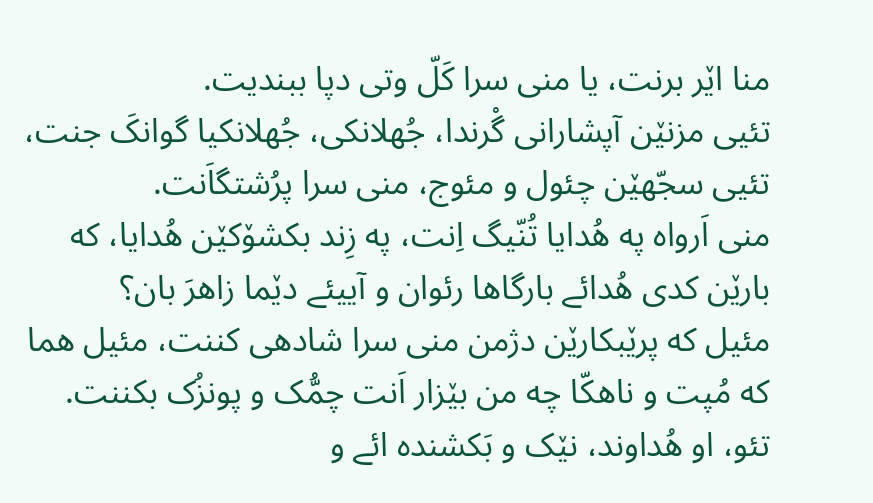منا اێر برنت، یا منی سرا کَلّ وتی دپا ببندیت.
تئیی مزنێن آپشارانی گْرندا، جُهلانکی، جُهلانکیا گوانکَ جنت، تئیی سجّهێن چئول و مئوج، منی سرا پرُشتگاَنت.
منی اَرواه په هُدایا تُنّیگ اِنت، په زِند بکشۆکێن هُدایا، که بارێن کدی هُدائے بارگاها رئوان و آییئے دێما زاهرَ بان؟
مئیل که پرێبکارێن دژمن منی سرا شادهی کننت، مئیل هما که مُپت و ناهکّا چه من بێزار اَنت چمُّک و پونزُک بکننت.
تئو، او هُداوند، نێک و بَکشنده ائے و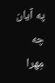په آیان چه مِهرا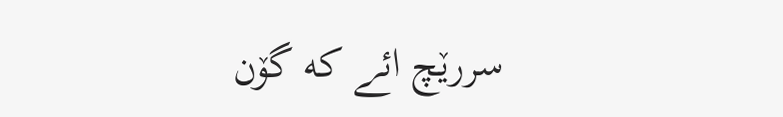سررێچ ائے که گۆن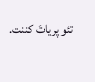تئو پریاتَ کننت.